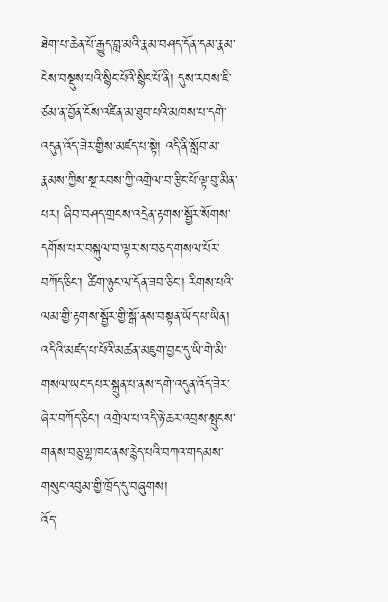ཐེག་པ་ཆེན་པོ་རྒྱུད་བླ་མའི་རྣམ་བཤད་དོན་དམ་རྣམ་ངེས་བསྡུས་པའི་སྙིང་པོའི་སྙིང་པོ་ནི། དུས་རབས་ཇི་ཙམ་ན་བྱོན་ངོས་འཛིན་མ་ཐུབ་པའི་མཁས་པ་དགེ་འདུན་འོད་ཟེར་གྱིས་མཛད་པ་སྟེ། འདི་ནི་སློབ་མ་རྣམས་ཀྱིས་སྔ་རབས་ཀྱི་འགྲེལ་བ་རྩིང་པོ་ལྟ་བུ་མིན་པར། ཞིབ་བཤད་གྲངས་འདྲེན་རྟགས་སྦྱོར་སོགས་དགོས་པར་བསྐུལ་བ་ལྟར་ས་བཅད་གསལ་པོར་བཀོད་ཅིང་། ཚིག་ཉུང་ལ་དོན་ཟབ་ཅིང་། རིགས་པའི་ལམ་གྱི་རྟགས་སྦྱོར་གྱི་སྒོ་ནས་བསྟན་ཡོད་པ་ཡིན། འདིའི་མཛད་པ་པོའི་མཚན་མཇུག་བྱང་དུ་ཡི་གེ་མི་གསལ་ཡང་དཔར་སྐྲུན་པ་ནས་དགེ་འདུན་འོད་ཟེར་ཞེར་བཀོད་ཅིང་། འགྲེལ་པ་འདི་ཉེ་ཆར་འབྲས་སྤུངས་གནས་བཅུ་ལྷ་ཁང་ནས་རྙེད་པའི་བཀའ་གདམས་གསུང་འབུམ་གྱི་ཁྲོད་དུ་བཞུགས།
འོད་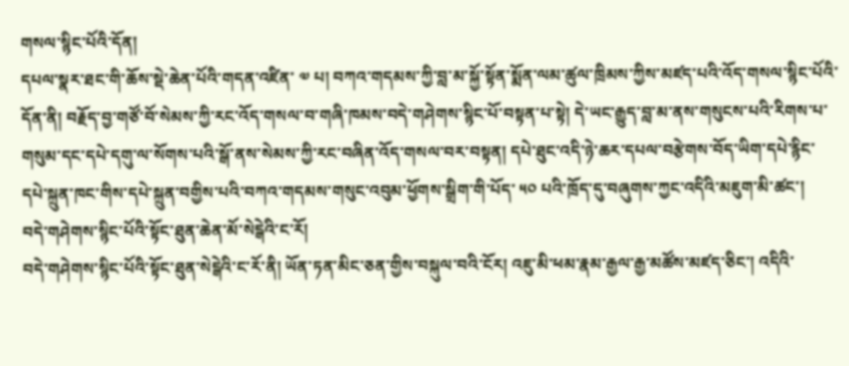གསལ་སྙིང་པོའི་དོན།
དཔལ་སྣར་ཐང་གི་ཆོས་སྡེ་ཆེན་པོའི་གདན་འཛིན་ ༧ པ། བཀའ་གདམས་ཀྱི་བླ་མ་སྐྱོ་སྟོན་སྨོན་ལམ་ཚུལ་ཁྲིམས་ཀྱིས་མཛད་པའི་འོད་གསལ་སྙིང་པོའི་དོན་ནི། བརྗོད་བྱ་གཙོ་བོ་སེམས་ཀྱི་རང་འོད་གསལ་བ་གཞི་ཁམས་བདེ་གཤེགས་སྙིང་པོ་བསྟན་པ་སྟེ། དེ་ཡང་རྒྱུད་བླ་མ་ནས་གསུངས་པའི་རིགས་པ་གསུམ་དང་དཔེ་དགུ་ལ་སོགས་པའི་སྒོ་ནས་སེམས་ཀྱི་རང་བཞིན་འོད་གསལ་བར་བསྟན། དཔེ་ཐུང་འདི་ཉེ་ཆར་དཔལ་བརྩེགས་བོད་ཡིག་དཔེ་རྙིང་དཔེ་སྐྲུན་ཁང་གིས་དཔེ་སྐྲུན་བགྱིས་པའི་བཀའ་གདམས་གསུང་འབུམ་ཕྱོགས་སྒྲིག་གི་པོད་ ༥༠ པའི་ཁྲོད་དུ་བཞུགས་ཀྱང་འདིའི་མཇུག་མི་ཚང་།
བདེ་གཤེགས་སྙིང་པོའི་སྟོང་ཐུན་ཆེན་མོ་སེངྒེའི་ང་རོ།
བདེ་གཤེགས་སྙིང་པོའི་སྟོང་ཐུན་སེངྒེའི་ང་རོ་ནི། ཡོན་ཏན་མིང་ཅན་གྱིས་བསྐུལ་བའི་ངོར། འཇུ་མི་ཕམ་རྣམ་རྒྱལ་རྒྱ་མཚོས་མཛད་ཅིང་། འདིའི་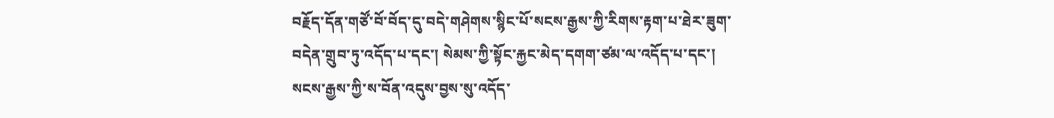བརྗོད་དོན་གཙོ་བོ་བོད་དུ་བདེ་གཤེགས་སྙིང་པོ་སངས་རྒྱས་ཀྱི་རིགས་རྟག་པ་ཐེར་ཟུག་བདེན་གྲུབ་ཏུ་འདོད་པ་དང་། སེམས་ཀྱི་སྟོང་རྐྱང་མེད་དགག་ཙམ་ལ་འདོད་པ་དང་། སངས་རྒྱས་ཀྱི་ས་བོན་འདུས་བྱས་སུ་འདོད་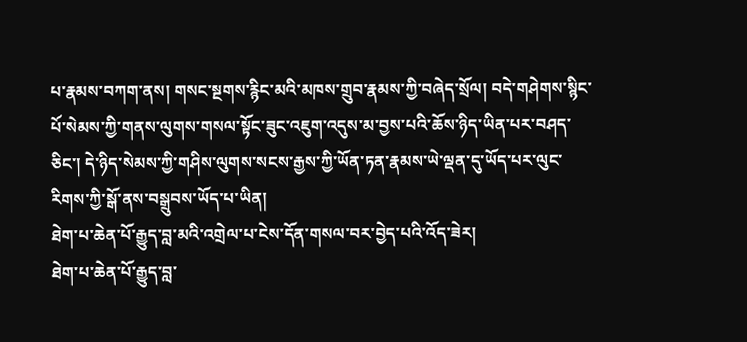པ་རྣམས་བཀག་ནས། གསང་སྔགས་རྙིང་མའི་མཁས་གྲུབ་རྣམས་ཀྱི་བཞེད་སྲོལ། བདེ་གཤེགས་སྙིང་པོ་སེམས་ཀྱི་གནས་ལུགས་གསལ་སྟོང་ཟུང་འཇུག་འདུས་མ་བྱས་པའི་ཆོས་ཉིད་ཡིན་པར་བཤད་ཅིང་། དེ་ཉིད་སེམས་ཀྱི་གཤིས་ལུགས་སངས་རྒྱས་ཀྱི་ཡོན་ཏན་རྣམས་ཡེ་ལྡན་དུ་ཡོད་པར་ལུང་རིགས་ཀྱི་སྒོ་ནས་བསྒྲུབས་ཡོད་པ་ཡིན།
ཐེག་པ་ཆེན་པོ་རྒྱུད་བླ་མའི་འགྲེལ་པ་ངེས་དོན་གསལ་བར་བྱེད་པའི་འོད་ཟེར།
ཐེག་པ་ཆེན་པོ་རྒྱུད་བླ་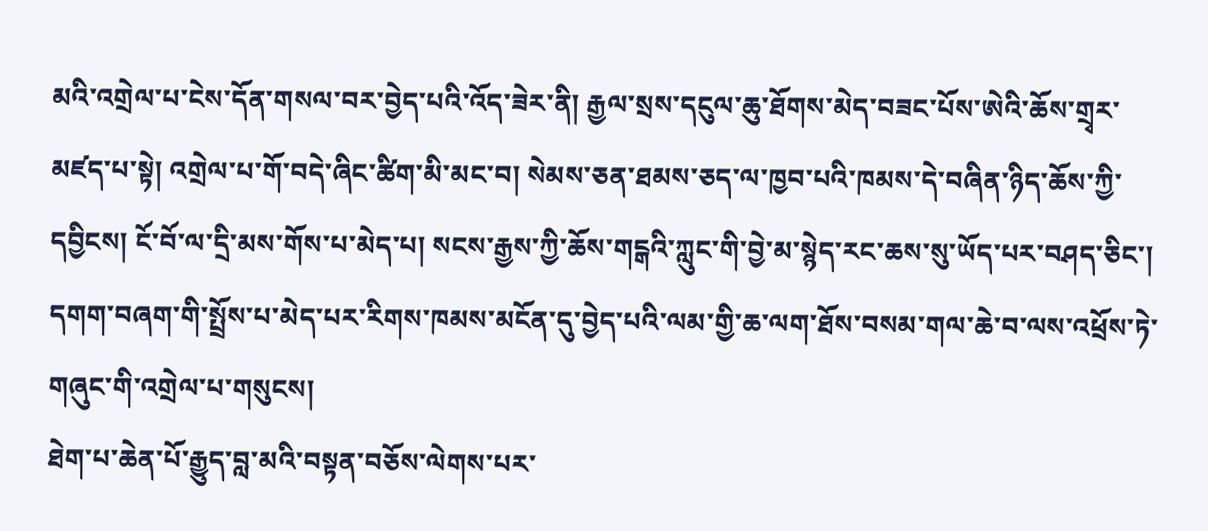མའི་འགྲེལ་པ་ངེས་དོན་གསལ་བར་བྱེད་པའི་འོད་ཟེར་ནི། རྒྱལ་སྲས་དངུལ་ཆུ་ཐོགས་མེད་བཟང་པོས་ཨེའི་ཆོས་གྲྭར་མཛད་པ་སྟེ། འགྲེལ་པ་གོ་བདེ་ཞིང་ཚིག་མི་མང་བ། སེམས་ཅན་ཐམས་ཅད་ལ་ཁྱབ་པའི་ཁམས་དེ་བཞིན་ཉིད་ཆོས་ཀྱི་དབྱིངས། ངོ་བོ་ལ་དྲི་མས་གོས་པ་མེད་པ། སངས་རྒྱས་ཀྱི་ཆོས་གངྒའི་ཀླུང་གི་བྱེ་མ་སྙེད་རང་ཆས་སུ་ཡོད་པར་བཤད་ཅིང་། དགག་བཞག་གི་སྤྲོས་པ་མེད་པར་རིགས་ཁམས་མངོན་དུ་བྱེད་པའི་ལམ་གྱི་ཆ་ལག་ཐོས་བསམ་གལ་ཆེ་བ་ལས་འཕྲོས་ཏེ་གཞུང་གི་འགྲེལ་པ་གསུངས།
ཐེག་པ་ཆེན་པོ་རྒྱུད་བླ་མའི་བསྟན་བཅོས་ལེགས་པར་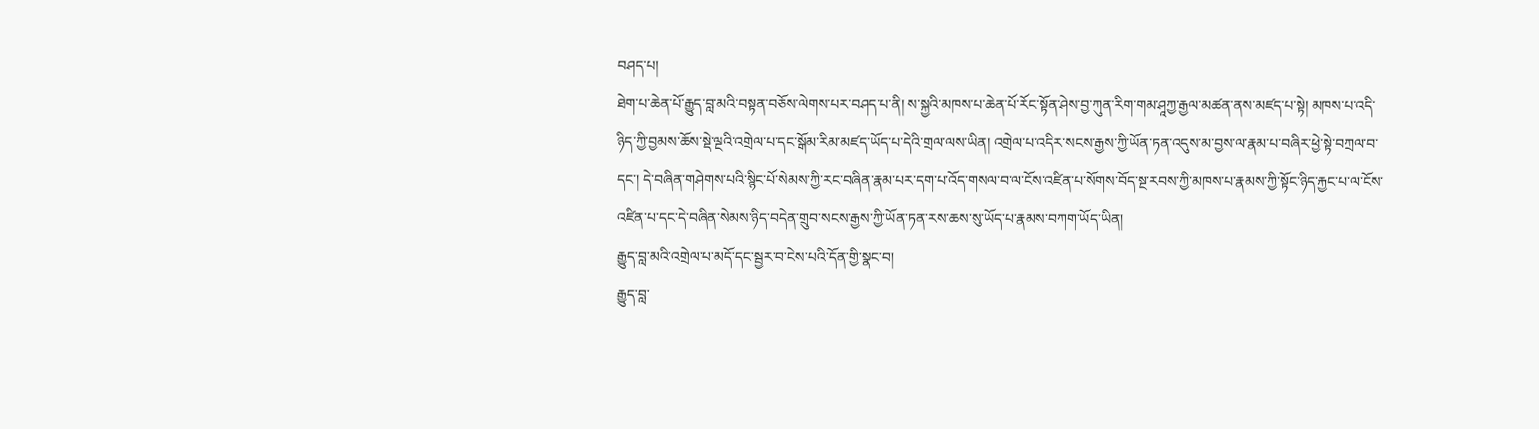བཤད་པ།
ཐེག་པ་ཆེན་པོ་རྒྱུད་བླ་མའི་བསྟན་བཅོས་ལེགས་པར་བཤད་པ་ནི། ས་སྐྱའི་མཁས་པ་ཆེན་པོ་རོང་སྟོན་ཤེས་བྱ་ཀུན་རིག་གམ་ཤཱཀྱ་རྒྱལ་མཚན་ནས་མཛད་པ་སྟེ། མཁས་པ་འདི་ཉིད་ཀྱི་བྱམས་ཆོས་སྡེ་ལྔའི་འགྲེལ་པ་དང་སྒོམ་རིམ་མཛད་ཡོད་པ་དེའི་གྲལ་ལས་ཡིན། འགྲེལ་པ་འདིར་སངས་རྒྱས་ཀྱི་ཡོན་ཏན་འདུས་མ་བྱས་ལ་རྣམ་པ་བཞིར་ཕྱེ་སྟེ་བཀྲལ་བ་དང་། དེ་བཞིན་གཤེགས་པའི་སྙིང་པོ་སེམས་ཀྱི་རང་བཞིན་རྣམ་པར་དག་པ་འོད་གསལ་བ་ལ་ངོས་འཛིན་པ་སོགས་བོད་སྔ་རབས་ཀྱི་མཁས་པ་རྣམས་ཀྱི་སྟོང་ཉིད་རྐྱང་པ་ལ་ངོས་འཛིན་པ་དང་དེ་བཞིན་སེམས་ཉིད་བདེན་གྲུབ་སངས་རྒྱས་ཀྱི་ཡོན་ཏན་རས་ཆས་སུ་ཡོད་པ་རྣམས་བཀག་ཡོད་ཡིན།
རྒྱུད་བླ་མའི་འགྲེལ་པ་མདོ་དང་སྦྱར་བ་ངེས་པའི་དོན་གྱི་སྣང་བ།
རྒྱུད་བླ་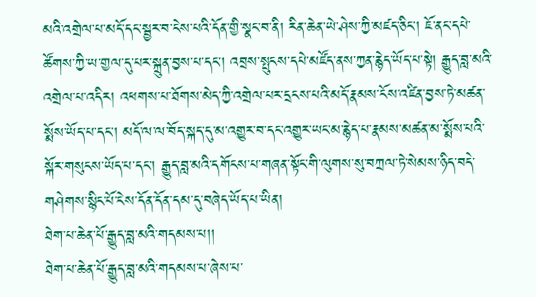མའི་འགྲེལ་པ་མདོ་དང་སྦྱར་བ་ངེས་པའི་དོན་གྱི་སྣང་བ་ནི། རིན་ཆེན་ཡེ་ཤེས་ཀྱི་མཛད་ཅིང་། ཇོ་ནང་དཔེ་ཚོགས་ཀྱི་ཡ་གྱལ་དུ་པར་སྐྲུན་བྱས་པ་དང་། འབྲས་སྤུངས་དཔེ་མཛོད་ནས་ཀྱན་རྙེད་ཡོད་པ་སྟེ། རྒྱུད་བླ་མའི་འགྲེལ་པ་འདིར། འཕགས་པ་ཐོགས་མེད་ཀྱི་འགྲེལ་པར་དྲངས་པའི་མདོ་རྣམས་ངོས་འཛིན་བྱས་ཏེ་མཚན་སྨོས་ཡོད་པ་དང་། མདོ་ལ་ལ་བོད་སྐད་དུ་མ་འགྱུར་བ་དང་འགྱུར་ཡང་མ་རྙེད་པ་རྣམས་མཚན་མ་སྨོས་པའི་སྐོར་གསུངས་ཡོད་པ་དང་། རྒྱུད་བླ་མའི་དགོངས་པ་གཞན་སྟོང་གི་ལུགས་སུ་བཀྲལ་ཏེ་སེམས་ཉིད་བདེ་གཤེགས་སྙིང་པོ་ངེས་དོན་དོན་དམ་དུ་བཞེད་ཡོད་པ་ཡིན།
ཐེག་པ་ཆེན་པོ་རྒྱུད་བླ་མའི་གདམས་པ།།
ཐེག་པ་ཆེན་པོ་རྒྱུད་བླ་མའི་གདམས་པ་ཞེས་པ་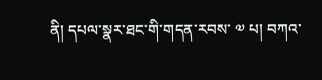ནི། དཔལ་སྣར་ཐང་གི་གདན་རབས་ ༧ པ། བཀའ་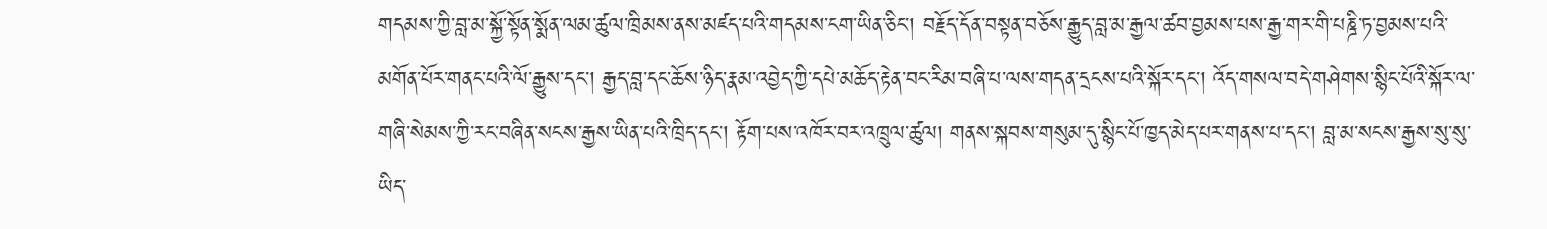གདམས་ཀྱི་བླ་མ་སྐྱོ་སྟོན་སྨོན་ལམ་ཚུལ་ཁྲིམས་ནས་མཛད་པའི་གདམས་ངག་ཡིན་ཅིང་། བརྗོད་དོན་བསྟན་བཅོས་རྒྱུད་བླ་མ་རྒྱལ་ཚབ་བྱམས་པས་རྒྱ་གར་གི་པཎྜི་ཏ་བྱམས་པའི་མགོན་པོར་གནང་པའི་ལོ་རྒྱུས་དང་། རྒྱད་བླ་དང་ཆོས་ཉིད་རྣམ་འབྱེད་ཀྱི་དཔེ་མཆོད་རྟེན་བང་རིམ་བཞི་པ་ལས་གདན་དྲངས་པའི་སྐོར་དང་། འོད་གསལ་བདེ་གཤེགས་སྙིང་པོའི་སྐོར་ལ་ གཞི་སེམས་ཀྱི་རང་བཞིན་སངས་རྒྱས་ཡིན་པའི་ཁྲིད་དང་། རྟོག་པས་འཁོར་བར་འཁྲུལ་ཚུལ། གནས་སྐབས་གསུམ་དུ་སྙིང་པོ་ཁྱད་མེད་པར་གནས་པ་དང་། བླ་མ་སངས་རྒྱས་སུ་སུ་ཡིད་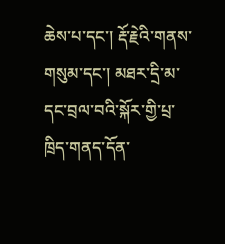ཆེས་པ་དང་། རྡོ་རྗེའི་གནས་གསུམ་དང་། མཐར་དྲི་མ་དང་བྲལ་བའི་སྐོར་གྱི་པྲ་ཁྲིད་གནད་དོན་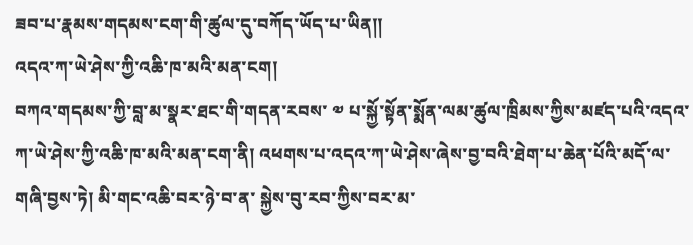ཟབ་པ་རྣམས་གདམས་ངག་གི་ཚུལ་དུ་བཀོད་ཡོད་པ་ཡིན།།
འདའ་ཀ་ཡེ་ཤེས་ཀྱི་འཆི་ཁ་མའི་མན་ངག།
བཀའ་གདམས་ཀྱི་བླ་མ་སྣར་ཐང་གི་གདན་རབས་ ༧ པ་སྐྱོ་སྟོན་སྨོན་ལམ་ཚུལ་ཁྲིམས་ཀྱིས་མཛད་པའི་འདའ་ཀ་ཡེ་ཤེས་ཀྱི་འཆི་ཁ་མའི་མན་ངག་ནི། འཕགས་པ་འདའ་ཀ་ཡེ་ཤེས་ཞེས་བྱ་བའི་ཐེག་པ་ཆེན་པོའི་མདོ་ལ་གཞི་བྱས་ཏེ། མི་གང་འཆི་བར་ཉེ་བ་ན་ སྐྱེས་བུ་རབ་ཀྱིས་བར་མ་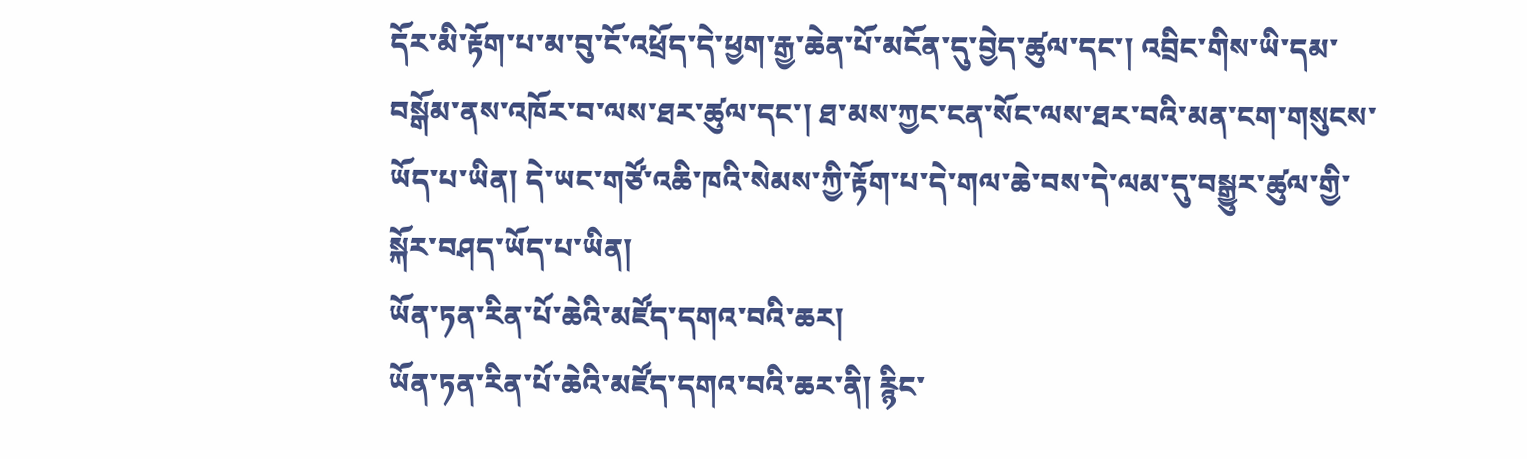དོར་མི་རྟོག་པ་མ་བུ་ངོ་འཕྲོད་དེ་ཕྱག་རྒྱ་ཆེན་པོ་མངོན་དུ་བྱེད་ཚུལ་དང་། འབྲིང་གིས་ཡི་དམ་བསྒོམ་ནས་འཁོར་བ་ལས་ཐར་ཚུལ་དང་། ཐ་མས་ཀྱང་ངན་སོང་ལས་ཐར་བའི་མན་ངག་གསུངས་ཡོད་པ་ཡིན། དེ་ཡང་གཙོ་འཆི་ཁའི་སེམས་ཀྱི་རྟོག་པ་དེ་གལ་ཆེ་བས་དེ་ལམ་དུ་བསྒྱུར་ཚུལ་གྱི་སྐོར་བཤད་ཡོད་པ་ཡིན།
ཡོན་ཏན་རིན་པོ་ཆེའི་མཛོད་དགའ་བའི་ཆར།
ཡོན་ཏན་རིན་པོ་ཆེའི་མཛོད་དགའ་བའི་ཆར་ནི། རྙིང་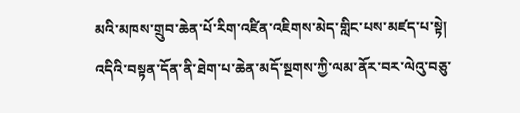མའི་མཁས་གྲུབ་ཆེན་པོ་རིག་འཛིན་འཇིགས་མེད་གླིང་པས་མཛད་པ་སྟེ། འདིའི་བསྟན་དོན་ནི་ཐེག་པ་ཆེན་མདོ་སྔགས་ཀྱི་ལམ་ནོར་བར་ལེའུ་བཅུ་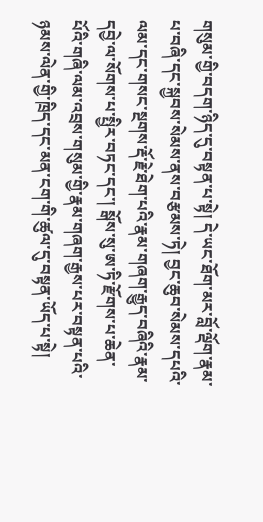གསུམ་གྱི་བདག་ཉིད་དུ་བསྟན་པ་སྟེ། དེ་ཡང་ཐོག་མར་བློ་ལྡོག་རྣམ་པ་བཞི་དང་སྐྱབས་སེམས་ནས་བརྩམས་ཏེ། བྱང་ཆུབ་སེམས་དཔའི་ལམ་དང་གསང་སྔགས་རྡོ་རྗེ་ཐེག་པའི་རྣམ་གཞག་རྒྱུད་བཞིའི་རྣམ་དབྱེ་ལ་སོགས་པ་སྤྱིར་བཏང་དང་། སྒོས་སུ་ཨ་ཏི་རྫོགས་པ་ཆེན་པོའི་གཞི་ལམ་འབྲས་གསུམ་གྱི་རྣམ་གཞག་རྒྱས་པར་བསྟན་པའི་ཉམས་ལེན་གྱི་ཁྲིད་དང་མན་ངག་གི་ཚུལ་དུ་བསྟན་ཡོད་པ་སྟེ།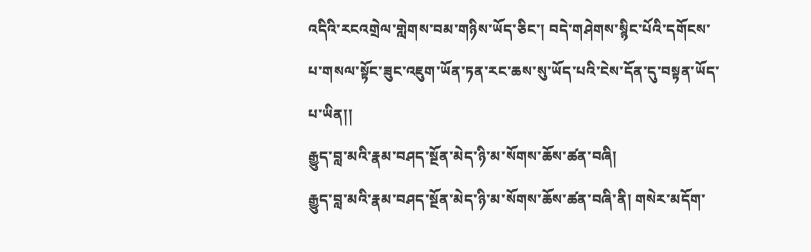འདིའི་རངའགྲེལ་གླེགས་བམ་གཉིས་ཡོད་ཅིང་། བདེ་གཤེགས་སྙིང་པོའི་དགོངས་པ་གསལ་སྟོང་ཟུང་འཇུག་ཡོན་ཏན་རང་ཆས་སུ་ཡོད་པའི་ངེས་དོན་དུ་བསྟན་ཡོད་པ་ཡིན།།
རྒྱུད་བླ་མའི་རྣམ་བཤད་སྔོན་མེད་ཉི་མ་སོགས་ཆོས་ཚན་བཞི།
རྒྱུད་བླ་མའི་རྣམ་བཤད་སྔོན་མེད་ཉི་མ་སོགས་ཆོས་ཚན་བཞི་ནི། གསེར་མདོག་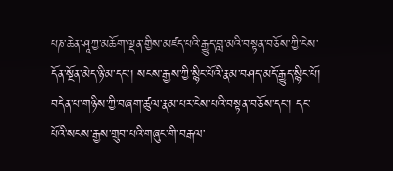པཎ་ཆེན་ཤཱཀྱ་མཆོག་ལྡན་གྱིས་མཛད་པའི་རྒྱུད་བླ་མའི་བསྟན་བཅོས་ཀྱི་ངེས་དོན་སྔོན་མེད་ཉི་མ་དང་། སངས་རྒྱས་ཀྱི་སྙིང་པོའི་རྣམ་བཤད་མདོ་རྒྱུད་སྙིང་པོ། བདེན་པ་གཉིས་ཀྱི་བཞག་ཚུལ་རྣམ་པར་ངེས་པའི་བསྟན་བཅོས་དང་། དང་པོའི་སངས་རྒྱས་གྲུབ་པའི་གཞུང་གི་བརྒལ་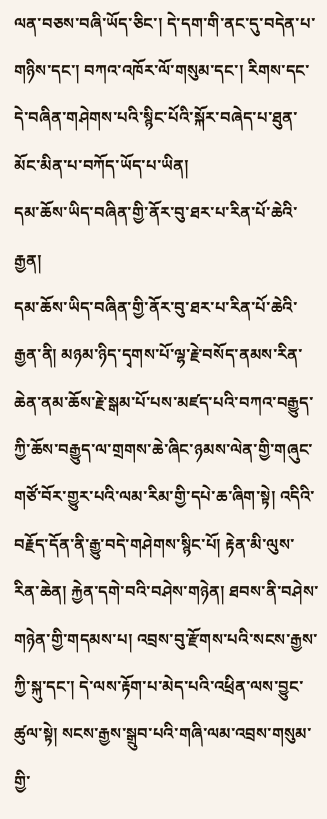ལན་བཅས་བཞི་ཡོད་ཅིང་། དེ་དག་གི་ནང་དུ་བདེན་པ་གཉིས་དང་། བཀའ་འཁོར་ལོ་གསུམ་དང་། རིགས་དང་དེ་བཞིན་གཤེགས་པའི་སྙིང་པོའི་སྐོར་བཞེད་པ་ཐུན་མོང་མིན་པ་བཀོད་ཡོད་པ་ཡིན།
དམ་ཆོས་ཡིད་བཞིན་གྱི་ནོར་བུ་ཐར་པ་རིན་པོ་ཆེའི་རྒྱན།
དམ་ཆོས་ཡིད་བཞིན་གྱི་ནོར་བུ་ཐར་པ་རིན་པོ་ཆེའི་རྒྱན་ནི། མཉམ་ཉིད་དྭགས་པོ་ལྷ་རྗེ་བསོད་ནམས་རིན་ཆེན་ནམ་ཆོས་རྗེ་སྒམ་པོ་པས་མཛད་པའི་བཀའ་བརྒྱུད་ཀྱི་ཆོས་བརྒྱུད་ལ་གྲགས་ཆེ་ཞིང་ཉམས་ལེན་གྱི་གཞུང་གཙོ་བོར་གྱུར་པའི་ལམ་རིམ་གྱི་དཔེ་ཆ་ཞིག་སྟེ། འདིའི་བརྗོད་དོན་ནི་རྒྱུ་བདེ་གཤེགས་སྙིང་པོ། རྟེན་མི་ལུས་རིན་ཆེན། རྐྱེན་དགེ་བའི་བཤེས་གཉེན། ཐབས་ནི་བཤེས་གཉེན་གྱི་གདམས་པ། འབྲས་བུ་རྫོགས་པའི་སངས་རྒྱས་ཀྱི་སྐུ་དང་། དེ་ལས་རྟོག་པ་མེད་པའི་འཕྲིན་ལས་བྱུང་ཚུལ་སྟེ། སངས་རྒྱས་སྒྲུབ་པའི་གཞི་ལམ་འབྲས་གསུམ་གྱི་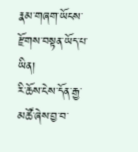རྣམ་གཞག་ཡོངས་རྫོགས་བསྟན་ཡོད་པ་ཡིན།
རི་ཆོས་ངེས་དོན་རྒྱ་མཚོ་ཞེས་བྱ་བ་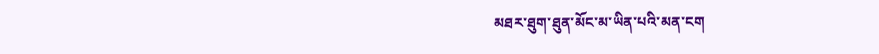མཐར་ཐུག་ཐུན་མོང་མ་ཡིན་པའི་མན་ངག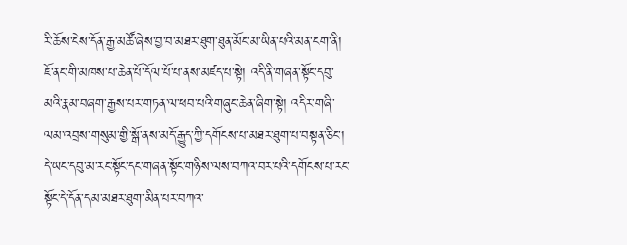རི་ཆོས་ངེས་དོན་རྒྱ་མཚོ་ཞེས་བྱ་བ་མཐར་ཐུག་ཐུན་མོང་མ་ཡིན་པའི་མན་ངག་ནི། ཇོ་ནང་གི་མཁས་པ་ཆེན་པོ་དོལ་པོ་པ་ནས་མཛད་པ་སྟེ། འདི་ནི་གཞན་སྟོང་དབུ་མའི་རྣམ་བཞག་རྒྱས་པར་གཏན་ལ་ཕབ་པའི་གཞུང་ཆེན་ཞིག་སྟེ། འདིར་གཞི་ལམ་འབྲས་གསུམ་གྱི་སྒོ་ནས་མདོ་རྒྱུད་ཀྱི་དགོངས་པ་མཐར་ཐུག་པ་བསྟན་ཅིང་། དེ་ཡང་དབུ་མ་རང་སྟོང་དང་གཞན་སྟོང་གཉིས་ལས་བཀའ་བར་པའི་དགོངས་པ་རང་སྟོང་དེ་དོན་དམ་མཐར་ཐུག་མིན་པར་བཀའ་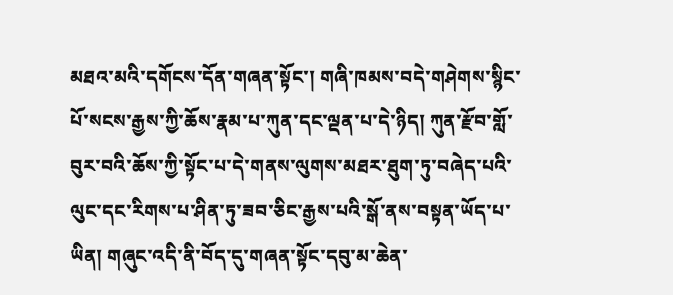མཐའ་མའི་དགོངས་དོན་གཞན་སྟོང་། གཞི་ཁམས་བདེ་གཤེགས་སྙིང་པོ་སངས་རྒྱས་ཀྱི་ཆོས་རྣམ་པ་ཀུན་དང་ལྡན་པ་དེ་ཉིད། ཀུན་རྫོབ་གློ་བུར་བའི་ཆོས་ཀྱི་སྟོང་པ་དེ་གནས་ལུགས་མཐར་ཐུག་ཏུ་བཞེད་པའི་ལུང་དང་རིགས་པ་ཤིན་ཏུ་ཟབ་ཅིང་རྒྱས་པའི་སྒོ་ནས་བསྟན་ཡོད་པ་ཡིན། གཞུང་འདི་ནི་བོད་དུ་གཞན་སྟོང་དབུ་མ་ཆེན་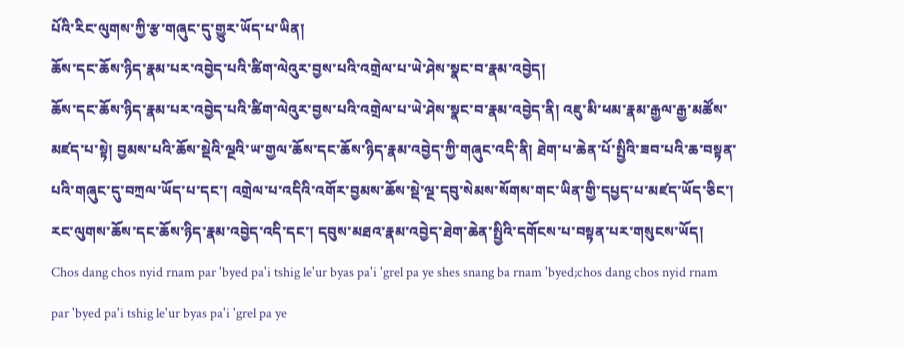པོའི་རིང་ལུགས་ཀྱི་རྩ་གཞུང་དུ་གྱུར་ཡོད་པ་ཡིན།
ཆོས་དང་ཆོས་ཉིད་རྣམ་པར་འབྱེད་པའི་ཚིག་ལེའུར་བྱས་པའི་འགྲེལ་པ་ཡེ་ཤེས་སྣང་བ་རྣམ་འབྱེད།
ཆོས་དང་ཆོས་ཉིད་རྣམ་པར་འབྱེད་པའི་ཚིག་ལེའུར་བྱས་པའི་འགྲེལ་པ་ཡེ་ཤེས་སྣང་བ་རྣམ་འབྱེད་ནི། འཇུ་མི་ཕམ་རྣམ་རྒྱལ་རྒྱ་མཚོས་མཛད་པ་སྟེ། བྱམས་པའི་ཆོས་སྡེའི་ལྔའི་ཡ་གྱལ་ཆོས་དང་ཆོས་ཉིད་རྣམ་འབྱེད་ཀྱི་གཞུང་འདི་ནི། ཐེག་པ་ཆེན་པོ་སྤྱིའི་ཟབ་པའི་ཆ་བསྟན་པའི་གཞུང་དུ་བཀྲལ་ཡོད་པ་དང་། འགྲེལ་པ་འདིའི་འགོར་བྱམས་ཆོས་སྡེ་ལྔ་དབུ་སེམས་སོགས་གང་ཡིན་གྱི་དཔྱད་པ་མཛད་ཡོད་ཅིང་། རང་ལུགས་ཆོས་དང་ཆོས་ཉིད་རྣམ་འབྱེད་འདི་དང་། དབུས་མཐའ་རྣམ་འབྱེད་ཐེག་ཆེན་སྤྱིའི་དགོངས་པ་བསྟན་པར་གསུངས་ཡོད།
Chos dang chos nyid rnam par 'byed pa'i tshig le'ur byas pa'i 'grel pa ye shes snang ba rnam 'byed;chos dang chos nyid rnam par 'byed pa'i tshig le'ur byas pa'i 'grel pa ye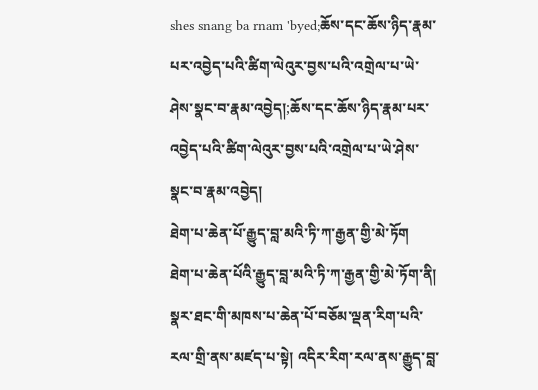shes snang ba rnam 'byed;ཆོས་དང་ཆོས་ཉིད་རྣམ་པར་འབྱེད་པའི་ཚིག་ལེའུར་བྱས་པའི་འགྲེལ་པ་ཡེ་ཤེས་སྣང་བ་རྣམ་འབྱེད།;ཆོས་དང་ཆོས་ཉིད་རྣམ་པར་འབྱེད་པའི་ཚིག་ལེའུར་བྱས་པའི་འགྲེལ་པ་ཡེ་ཤེས་སྣང་བ་རྣམ་འབྱེད།
ཐེག་པ་ཆེན་པོ་རྒྱུད་བླ་མའི་ཏི་ཀ་རྒྱན་གྱི་མེ་ཏོག
ཐེག་པ་ཆེན་པོའི་རྒྱུད་བླ་མའི་ཏི་ཀ་རྒྱན་གྱི་མེ་ཏོག་ནི། སྣར་ཐང་གི་མཁས་པ་ཆེན་པོ་བཅོམ་ལྡན་རིག་པའི་རལ་གྲི་ནས་མཛད་པ་སྟེ། འདིར་རིག་རལ་ནས་རྒྱུད་བླ་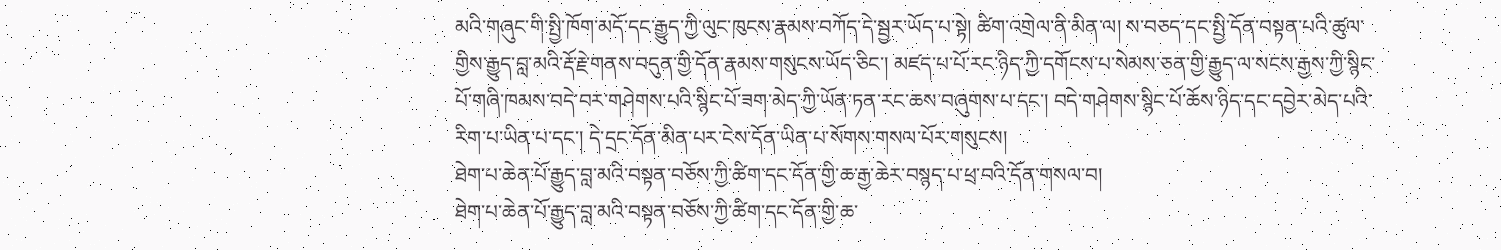མའི་གཞུང་གི་སྤྱི་ཁོག་མདོ་དང་རྒྱུད་ཀྱི་ལུང་ཁུངས་རྣམས་བཀོད་དེ་སྦྱར་ཡོད་པ་སྟེ། ཚིག་འགྲེལ་ནི་མིན་ལ། ས་བཅད་དང་སྤྱི་དོན་བསྟན་པའི་ཚུལ་གྱིས་རྒྱུད་བླ་མའི་རྡོ་རྗེ་གནས་བདུན་གྱི་དོན་རྣམས་གསུངས་ཡོད་ཅིང་། མཛད་པ་པོ་རང་ཉིད་ཀྱི་དགོངས་པ་སེམས་ཅན་གྱི་རྒྱུད་ལ་སངས་རྒྱས་ཀྱི་སྙིང་པོ་གཞི་ཁམས་བདེ་བར་གཤེགས་པའི་སྙིང་པོ་ཟག་མེད་ཀྱི་ཡོན་ཏན་རང་ཆས་བཞུགས་པ་དང་། བདེ་གཤེགས་སྙིང་པོ་ཆོས་ཉིད་དང་དབྱེར་མེད་པའི་རིག་པ་ཡིན་པ་དང་། དེ་དྲང་དོན་མིན་པར་ངེས་དོན་ཡིན་པ་སོགས་གསལ་པོར་གསུངས།
ཐེག་པ་ཆེན་པོ་རྒྱུད་བླ་མའི་བསྟན་བཅོས་ཀྱི་ཚིག་དང་དོན་གྱི་ཆ་རྒྱ་ཆེར་བསྙད་པ་ཕྲ་བའི་དོན་གསལ་བ།
ཐེག་པ་ཆེན་པོ་རྒྱུད་བླ་མའི་བསྟན་བཅོས་ཀྱི་ཚིག་དང་དོན་གྱི་ཆ་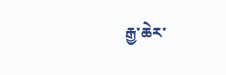རྒྱ་ཆེར་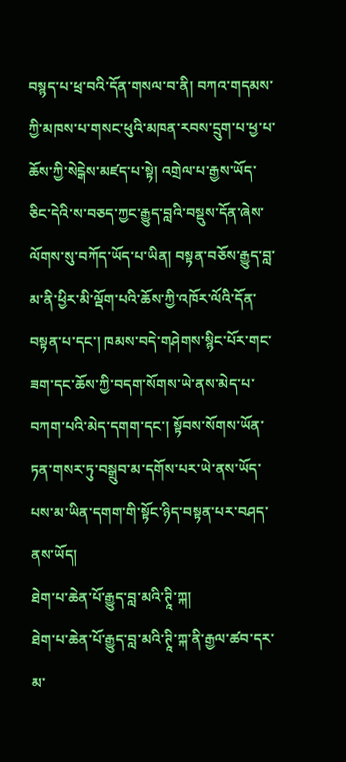བསྙད་པ་ཕྲ་བའི་དོན་གསལ་བ་ནི། བཀའ་གདམས་ཀྱི་མཁས་པ་གསང་ཕུའི་མཁན་རབས་དྲུག་པ་ཕྱ་པ་ཆོས་ཀྱི་སེངྒེས་མཛད་པ་སྟེ། འགྲེལ་པ་རྒྱས་ཡོད་ཅིང་དེའི་ས་བཅད་ཀྱང་རྒྱུད་བླའི་བསྡུས་དོན་ཞེས་ལོགས་སུ་བཀོད་ཡོད་པ་ཡིན། བསྟན་བཅོས་རྒྱུད་བླ་མ་ནི་ཕྱིར་མི་ལྡོག་པའི་ཆོས་ཀྱི་འཁོར་ལོའི་དོན་བསྟན་པ་དང་། ཁམས་བདེ་གཤེགས་སྙིང་པོར་གང་ཟག་དང་ཆོས་ཀྱི་བདག་སོགས་ཡེ་ནས་མེད་པ་བཀག་པའི་མེད་དགག་དང་། སྟོབས་སོགས་ཡོན་ཏན་གསར་ཏུ་བསྒྲུབ་མ་དགོས་པར་ཡེ་ནས་ཡོད་པས་མ་ཡིན་དགག་གི་སྟོང་ཉིད་བསྟན་པར་བཤད་ནས་ཡོད།
ཐེག་པ་ཆེན་པོ་རྒྱུད་བླ་མའི་ཊཱི་ཀྐ།
ཐེག་པ་ཆེན་པོ་རྒྱུད་བླ་མའི་ཊཱི་ཀྐ་ནི་རྒྱལ་ཚབ་དར་མ་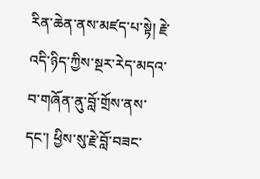རིན་ཆེན་ནས་མཛད་པ་སྟེ། རྗེ་འདི་ཉིད་ཀྱིས་སྔར་རེད་མདའ་བ་གཞོན་ནུ་བློ་གྲོས་ནས་དང་། ཕྱིས་སུ་རྗེ་བློ་བཟང་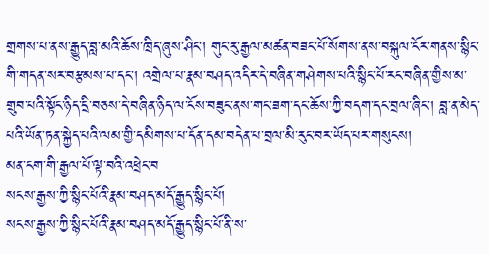གྲགས་པ་ནས་རྒྱུད་བླ་མའི་ཆོས་ཁྲིད་ཞུས་ཤིང་། གུང་རུ་རྒྱལ་མཚན་བཟང་པོ་སོགས་ནས་བསྐུལ་ངོར་གནས་སྙིང་གི་གདན་སར་བརྩམས་པ་དང་། འགྲེལ་པ་རྣམ་བཤད་འདིར་དེ་བཞིན་གཤེགས་པའི་སྙིང་པོ་རང་བཞིན་གྱིས་མ་གྲུབ་པའི་སྟོང་ཉིད་དྲི་བཅས་དེ་བཞིན་ཉིད་ལ་ངོས་བཟུང་ནས་གང་ཟག་དང་ཆོས་ཀྱི་བདག་དང་བྲལ་ཞིང་། བླ་ན་མེད་པའི་ཡོན་ཏན་སྐྱེད་པའི་ལམ་གྱི་དམིགས་པ་དོན་དམ་བདེན་པ་བྲལ་མི་རུང་བར་ཡོད་པར་གསུངས།
མན་ངག་གི་རྒྱལ་པོ་ལྟ་བའི་འཕྲེང་བ
སངས་རྒྱས་ཀྱི་སྙིང་པོའི་རྣམ་བཤད་མདོ་རྒྱུད་སྙིང་པོ།
སངས་རྒྱས་ཀྱི་སྙིང་པོའི་རྣམ་བཤད་མདོ་རྒྱུད་སྙིང་པོ་ནི་ས་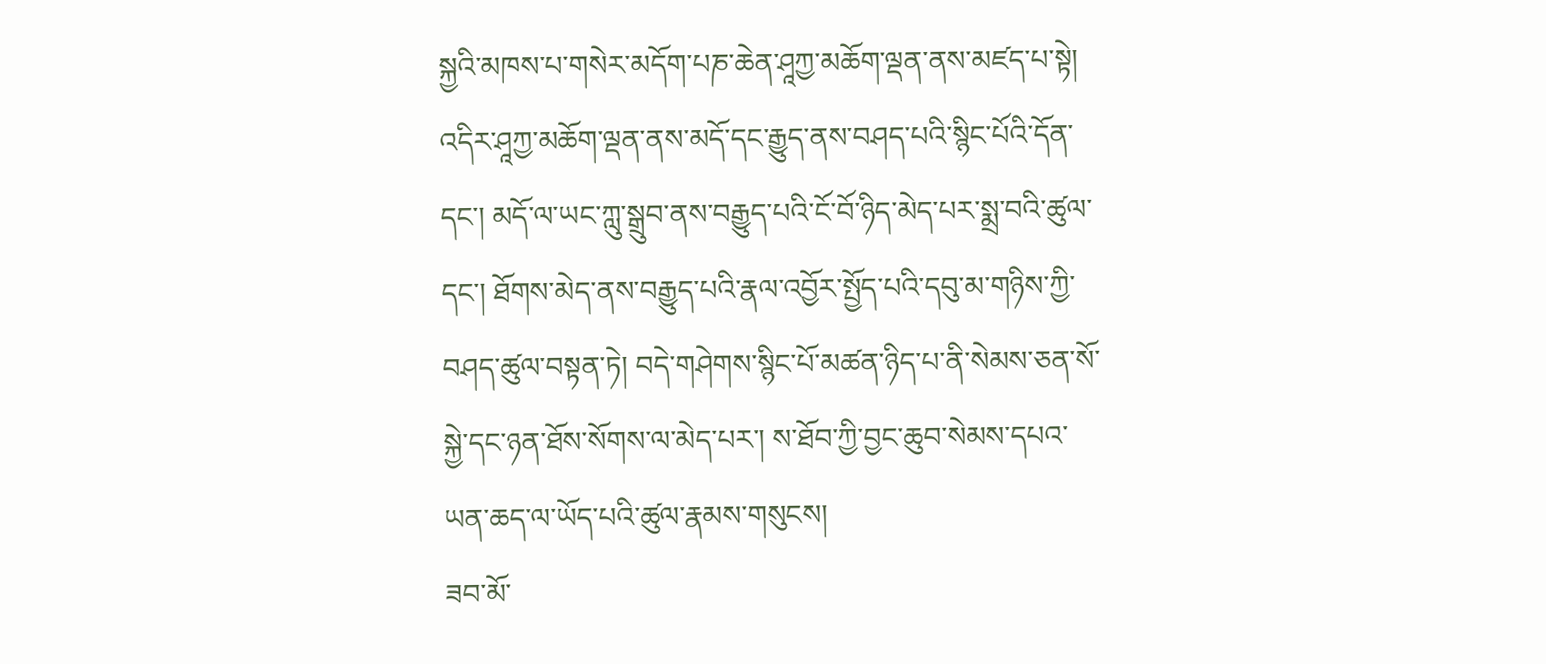སྐྱའི་མཁས་པ་གསེར་མདོག་པཎ་ཆེན་ཤཱཀྱ་མཆོག་ལྡན་ནས་མཛད་པ་སྟེ། འདིར་ཤཱཀྱ་མཆོག་ལྡན་ནས་མདོ་དང་རྒྱུད་ནས་བཤད་པའི་སྙིང་པོའི་དོན་དང་། མདོ་ལ་ཡང་ཀླུ་སྒྲུབ་ནས་བརྒྱུད་པའི་ངོ་བོ་ཉིད་མེད་པར་སྨྲ་བའི་ཚུལ་དང་། ཐོགས་མེད་ནས་བརྒྱུད་པའི་རྣལ་འབྱོར་སྤྱོད་པའི་དབུ་མ་གཉིས་ཀྱི་བཤད་ཚུལ་བསྟན་ཏེ། བདེ་གཤེགས་སྙིང་པོ་མཚན་ཉིད་པ་ནི་སེམས་ཅན་སོ་སྐྱེ་དང་ཉན་ཐོས་སོགས་ལ་མེད་པར་། ས་ཐོབ་ཀྱི་བྱང་ཆུབ་སེམས་དཔའ་ཡན་ཆད་ལ་ཡོད་པའི་ཚུལ་རྣམས་གསུངས།
ཟབ་མོ་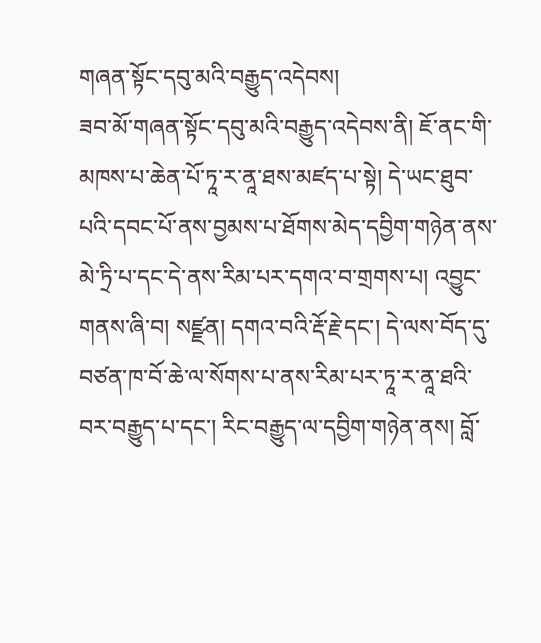གཞན་སྟོང་དབུ་མའི་བརྒྱུད་འདེབས།
ཟབ་མོ་གཞན་སྟོང་དབུ་མའི་བརྒྱུད་འདེབས་ནི། ཇོ་ནང་གི་མཁས་པ་ཆེན་པོ་ཏཱ་ར་ནཱ་ཐས་མཛད་པ་སྟེ། དེ་ཡང་ཐུབ་པའི་དབང་པོ་ནས་བྱམས་པ་ཐོགས་མེད་དབྱིག་གཉེན་ནས་མེ་ཏྲི་པ་དང་དེ་ནས་རིམ་པར་དགའ་བ་གྲགས་པ། འབྱུང་གནས་ཞི་བ། སཛྫན། དགའ་བའི་རྡོ་རྗེ་དང་། དེ་ལས་བོད་དུ་བཙན་ཁ་བོ་ཆེ་ལ་སོགས་པ་ནས་རིམ་པར་ཏཱ་ར་ནཱ་ཐའི་བར་བརྒྱུད་པ་དང་། རིང་བརྒྱུད་ལ་དབྱིག་གཉེན་ནས། བློ་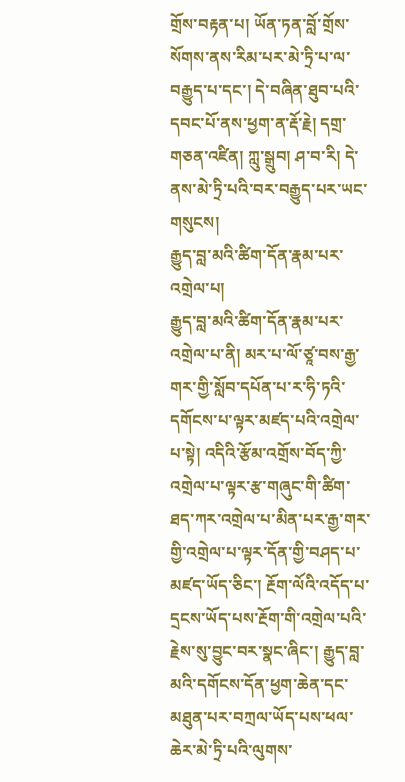གྲོས་བརྟན་པ། ཡོན་ཏན་བློ་གྲོས་སོགས་ནས་རིམ་པར་མེ་ཏྲི་པ་ལ་བརྒྱུད་པ་དང་། དེ་བཞིན་ཐུབ་པའི་དབང་པོ་ནས་ཕྱག་ན་རྡོ་རྗེ། དགྲ་གཅན་འཛིན། ཀླུ་སྒྲུབ། ཤ་བ་རི། དེ་ནས་མེ་ཏྲི་པའི་བར་བརྒྱུད་པར་ཡང་གསུངས།
རྒྱུད་བླ་མའི་ཚིག་དོན་རྣམ་པར་འགྲེལ་པ།
རྒྱུད་བླ་མའི་ཚིག་དོན་རྣམ་པར་འགྲེལ་པ་ནི། མར་པ་ལོ་ཙཱ་བས་རྒྱ་གར་གྱི་སློབ་དཔོན་པ་ར་ཧི་ཏའི་དགོངས་པ་ལྟར་མཛད་པའི་འགྲེལ་པ་སྟེ། འདིའི་རྩོམ་འགྲོས་བོད་ཀྱི་འགྲེལ་པ་ལྟར་རྩ་གཞུང་གི་ཚིག་ཐད་ཀར་འགྲེལ་པ་མིན་པར་རྒྱ་གར་གྱི་འགྲེལ་པ་ལྟར་དོན་གྱི་བཤད་པ་མཛད་ཡོད་ཅིང་། རྔོག་ལོའི་འདོད་པ་དྲངས་ཡོད་པས་རྔོག་གི་འགྲེལ་པའི་རྗེས་སུ་བྱུང་བར་སྣང་ཞིང་། རྒྱུད་བླ་མའི་དགོངས་དོན་ཕྱག་ཆེན་དང་མཐུན་པར་བཀྲལ་ཡོད་པས་ཕལ་ཆེར་མེ་ཏྲི་པའི་ལུགས་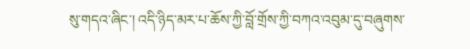སུ་གདའ་ཞིང་། འདི་ཉིད་མར་པ་ཆོས་ཀྱི་བློ་གྲོས་ཀྱི་བཀའ་འབུམ་དུ་བཞུགས་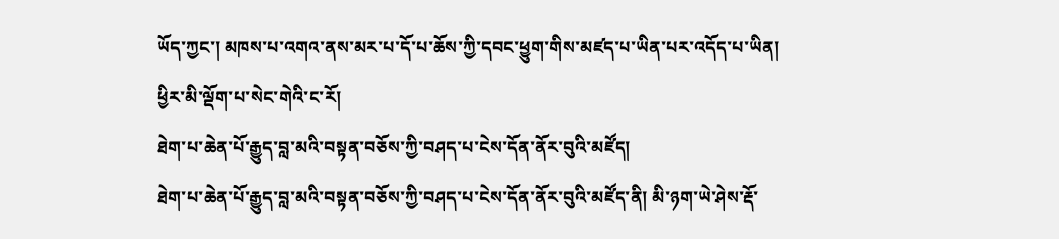ཡོད་ཀྱང་། མཁས་པ་འགའ་ནས་མར་པ་དོ་པ་ཆོས་ཀྱི་དབང་ཕྱུག་གིས་མཛད་པ་ཡིན་པར་འདོད་པ་ཡིན།
ཕྱིར་མི་ལྡོག་པ་སེང་གེའི་ང་རོ།
ཐེག་པ་ཆེན་པོ་རྒྱུད་བླ་མའི་བསྟན་བཅོས་ཀྱི་བཤད་པ་ངེས་དོན་ནོར་བུའི་མཛོད།
ཐེག་པ་ཆེན་པོ་རྒྱུད་བླ་མའི་བསྟན་བཅོས་ཀྱི་བཤད་པ་ངེས་དོན་ནོར་བུའི་མཛོད་ནི། མི་ཉག་ཡེ་ཤེས་རྡོ་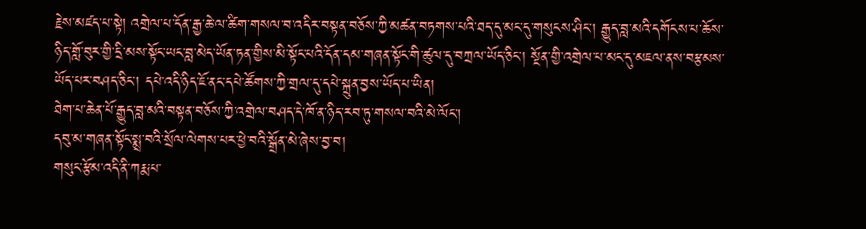རྗེས་མཛད་པ་སྟེ། འགྲེལ་པ་དོན་རྒྱ་ཆེ་ལ་ཚིག་གསལ་བ་འདིར་བསྟན་བཅོས་ཀྱི་མཚན་བཏགས་པའི་ཐད་དུ་མང་དུ་གསུངས་ཤིང་། རྒྱུད་བླ་མའི་དགོངས་པ་ཆོས་ཉིད་གློ་བུར་གྱི་དྲི་མས་སྟོང་ཡང་བླ་མེད་ཡོན་ཏན་གྱིས་མི་སྟོང་པའི་དོན་དམ་གཞན་སྟོང་གི་ཚུལ་དུ་བཀྲལ་ཡོད་ཅིང་། སྔོན་གྱི་འགྲེལ་པ་མང་དུ་མཇལ་ནས་བརྩམས་ཡོད་པར་བཤད་ཅིང་། དཔེ་འདི་ཉིད་ཇོ་ནང་དཔེ་ཚོགས་ཀྱི་གྲལ་དུ་དཔེ་སྐྲུན་བྱས་ཡོད་པ་ཡིན།
ཐེག་པ་ཆེན་པོ་རྒྱུད་བླ་མའི་བསྟན་བཅོས་ཀྱི་འགྲེལ་བཤད་དེ་ཁོ་ན་ཉིད་རབ་ཏུ་གསལ་བའི་མེ་ལོང་།
དབུ་མ་གཞན་སྟོང་སྨྲ་བའི་སྲོལ་ལེགས་པར་ཕྱེ་བའི་སྒྲོན་མེ་ཞེས་བྱ་བ།
གསུང་རྩོམ་འདི་ནི་ཀརྨ་པ་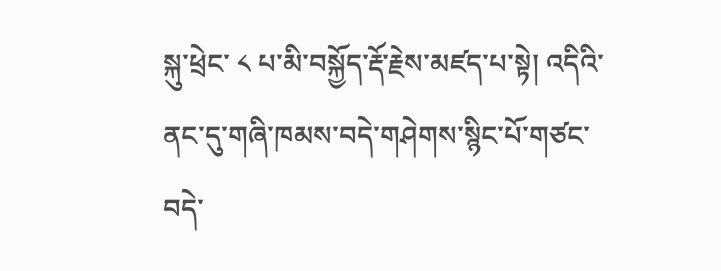སྐུ་ཕྲེང་ ༨ པ་མི་བསྐྱོད་རྡོ་རྗེས་མཛད་པ་སྟེ། འདིའི་ནང་དུ་གཞི་ཁམས་བདེ་གཤེགས་སྙིང་པོ་གཙང་བདེ་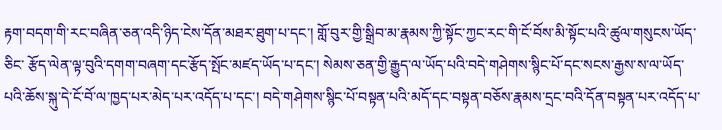རྟག་བདག་གི་རང་བཞིན་ཅན་འདི་ཉིད་ངེས་དོན་མཐར་ཐུག་པ་དང་། གློ་བུར་གྱི་སྒྲིབ་མ་རྣམས་ཀྱི་སྟོང་ཀྱང་རང་གི་ངོ་བོས་མི་སྟོང་པའི་ཚུལ་གསུངས་ཡོད་ཅིང་ རྩོད་ལེན་ལྟ་བུའི་དགག་བཞག་དང་རྩོད་སྤོང་མཛད་ཡོད་པ་དང་། སེམས་ཅན་གྱི་རྒྱུད་ལ་ཡོད་པའི་བདེ་གཤེགས་སྙིང་པོ་དང་སངས་རྒྱས་ས་ལ་ཡོད་པའི་ཆོས་སྐུ་དེ་ངོ་བོ་ལ་ཁྱད་པར་མེད་པར་འདོད་པ་དང་། བདེ་གཤེགས་སྙིང་པོ་བསྟན་པའི་མདོ་དང་བསྟན་བཅོས་རྣམས་དྲང་བའི་དོན་བསྟན་པར་འདོད་པ་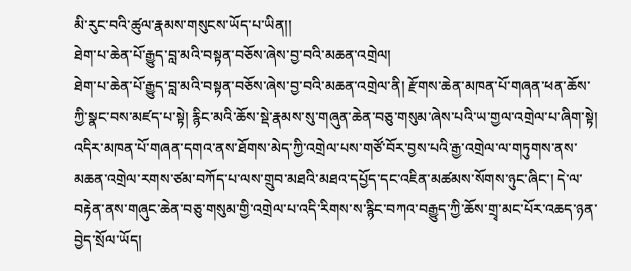མི་རུང་བའི་ཚུལ་རྣམས་གསུངས་ཡོད་པ་ཡིན།།
ཐེག་པ་ཆེན་པོ་རྒྱུད་བླ་མའི་བསྟན་བཅོས་ཞེས་བྱ་བའི་མཆན་འགྲེལ།
ཐེག་པ་ཆེན་པོ་རྒྱུད་བླ་མའི་བསྟན་བཅོས་ཞེས་བྱ་བའི་མཆན་འགྲེལ་ནི། རྫོགས་ཆེན་མཁན་པོ་གཞན་ཕན་ཆོས་ཀྱི་སྣང་བས་མཛད་པ་སྟེ། རྙིང་མའི་ཆོས་སྡེ་རྣམས་སུ་གཞུན་ཆེན་བཅུ་གསུམ་ཞེས་པའི་ཡ་གྱལ་འགྲེལ་པ་ཞིག་སྟེ། འདིར་མཁན་པོ་གཞན་དགའ་ནས་ཐོགས་མེད་ཀྱི་འགྲེལ་པས་གཙོ་བོར་བྱས་པའི་རྒྱ་འགྲེལ་ལ་གཏུགས་ནས་མཆན་འགྲེལ་རགས་ཙམ་བཀོད་པ་ལས་གྲུབ་མཐའི་མཐའ་དཔྱོད་དང་འཇིན་མཚམས་སོགས་ཉུང་ཞིང་། དེ་ལ་བརྟེན་ནས་གཞུང་ཆེན་བཅུ་གསུམ་གྱི་འགྲེལ་པ་འདི་རིགས་ས་རྙིང་བཀའ་བརྒྱུད་ཀྱི་ཆོས་གྲྭ་མང་པོར་འཆད་ཉན་བྱེད་སྲོལ་ཡོད།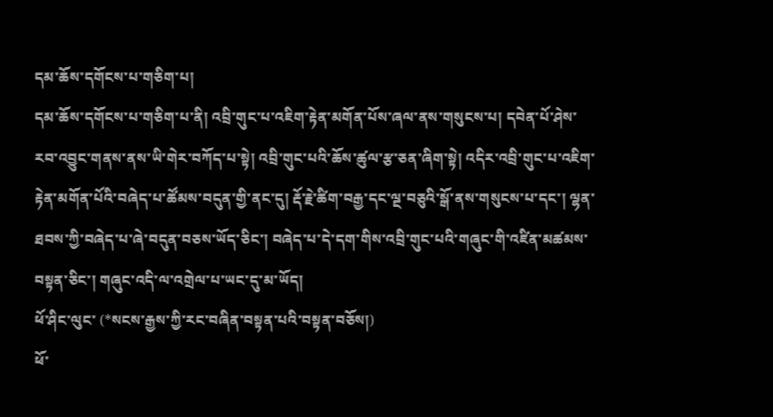དམ་ཆོས་དགོངས་པ་གཅིག་པ།
དམ་ཆོས་དགོངས་པ་གཅིག་པ་ནི། འབྲི་གུང་པ་འཇིག་རྟེན་མགོན་པོས་ཞལ་ནས་གསུངས་པ། དབེན་པོ་ཤེས་རབ་འབྱུང་གནས་ནས་ཡི་གེར་བཀོད་པ་སྟེ། འབྲི་གུང་པའི་ཆོས་ཚུལ་རྩ་ཅན་ཞིག་སྟེ། འདིར་འབྲི་གུང་པ་འཇིག་རྟེན་མགོན་པོའི་བཞེད་པ་ཚོམས་བདུན་གྱི་ནང་དུ། རྡོ་རྗེ་ཚིག་བརྒྱ་དང་ལྔ་བཅུའི་སྒོ་ནས་གསུངས་པ་དང་། ལྷན་ཐབས་ཀྱི་བཞེད་པ་ཞེ་བདུན་བཅས་ཡོད་ཅིང་། བཞེད་པ་དེ་དག་གིས་འབྲི་གུང་པའི་གཞུང་གི་འཛིན་མཚམས་བསྟན་ཅིང་། གཞུང་འདི་ལ་འགྲེལ་པ་ཡང་དུ་མ་ཡོད།
ཕོ་ཤིང་ལུང་ (*སངས་རྒྱས་ཀྱི་རང་བཞིན་བསྟན་པའི་བསྟན་བཅོས།)
ཕོ་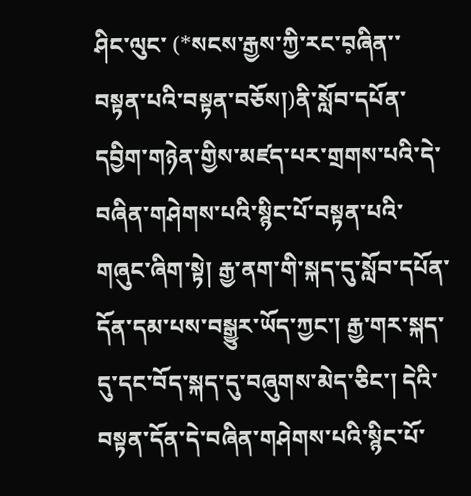ཤིང་ལུང་ (*སངས་རྒྱས་ཀྱི་རང་བ༷ཞིན་་བསྟན་པའི་བསྟན་བཅོས།)ནི་སློབ་དཔོན་དབྱིག་གཉེན་གྱིས་མཛད་པར་གྲགས་པའི་དེ་བཞིན་གཤེགས་པའི་སྙིང་པོ་བསྟན་པའི་གཞུང་ཞིག་སྟེ། རྒྱ་ནག་གི་སྐད་དུ་སློབ་དཔོན་དོན་དམ་པས་བསྒྱུར་ཡོད་ཀྱང་། རྒྱ་གར་སྐད་དུ་དང་བོད་སྐད་དུ་བཞུགས་མེད་ཅིང་། དེའི་བསྟན་དོན་དེ་བཞིན་གཤེགས་པའི་སྙིང་པོ་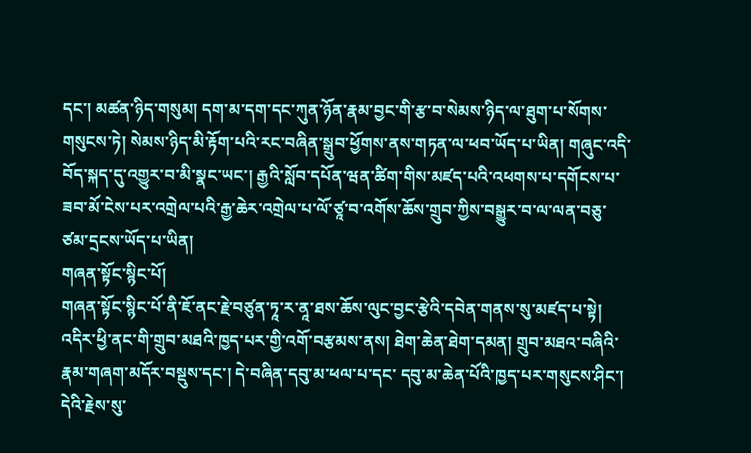དང་། མཚན་ཉིད་གསུམ། དག་མ་དག་དང་ཀུན་ཉོན་རྣམ་བྱང་གི་རྩ་བ་སེམས་ཉིད་ལ་ཐུག་པ་སོགས་གསུངས་ཏེ། སེམས་ཉིད་མི་རྟོག་པའི་རང་བཞིན་སྒྲུབ་ཕྱོགས་ནས་གཏན་ལ་ཕབ་ཡོད་པ་ཡིན། གཞུང་འདི་བོད་སྐད་དུ་འགྱུར་བ་མི་སྣང་ཡང་། རྒྱའི་སློབ་དཔོན་ཝན་ཚིག་གིས་མཛད་པའི་འཕགས་པ་དགོངས་པ་ཟབ་མོ་ངེས་པར་འགྲེལ་པའི་རྒྱ་ཆེར་འགྲེལ་པ་ལོ་ཙཱ་བ་འགོས་ཆོས་གྲུབ་ཀྱིས་བསྒྱུར་བ་ལ་ལན་བཅུ་ཙམ་དྲངས་ཡོད་པ་ཡིན།
གཞན་སྟོང་སྙིང་པོ།
གཞན་སྟོང་སྙིང་པོ་ནི་ཇོ་ནང་རྗེ་བཙུན་ཏཱ་ར་ནཱ་ཐས་ཆོས་ལུང་བྱང་རྩེའི་དབེན་གནས་སུ་མཛད་པ་སྟེ། འདིར་ཕྱི་ནང་གི་གྲུབ་མཐའི་ཁྱད་པར་གྱི་འགོ་བརྩམས་ནས། ཐེག་ཆེན་ཐེག་དམན། གྲུབ་མཐའ་བཞིའི་རྣམ་གཞག་མདོར་བསྡུས་དང་། དེ་བཞིན་དབུ་མ་ཕལ་པ་དང་ དབུ་མ་ཆེན་པོའི་ཁྱད་པར་གསུངས་ཤིང་། དེའི་རྗེས་སུ་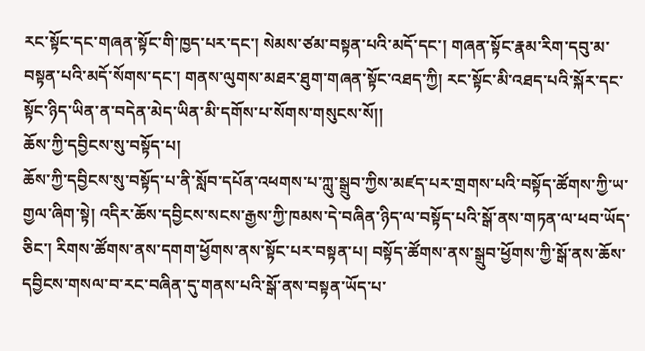རང་སྟོང་དང་གཞན་སྟོང་གི་ཁྱད་པར་དང་། སེམས་ཙམ་བསྟན་པའི་མདོ་དང་། གཞན་སྟོང་རྣམ་རིག་དབུ་མ་བསྟན་པའི་མདོ་སོགས་དང་། གནས་ལུགས་མཐར་ཐུག་གཞན་སྟོང་འཐད་ཀྱི། རང་སྟོང་མི་འཐད་པའི་སྐོར་དང་ སྟོང་ཉིད་ཡིན་ན་བདེན་མེད་ཡིན་མི་དགོས་པ་སོགས་གསུངས་སོ།།
ཆོས་ཀྱི་དབྱིངས་སུ་བསྟོད་པ།
ཆོས་ཀྱི་དབྱིངས་སུ་བསྟོད་པ་ནི་སློབ་དཔོན་འཕགས་པ་ཀླུ་སྒྲུབ་ཀྱིས་མཛད་པར་གྲགས་པའི་བསྟོད་ཚོགས་ཀྱི་ཡ་གྱལ་ཞིག་སྟེ། འདིར་ཆོས་དབྱིངས་སངས་རྒྱས་ཀྱི་ཁམས་དེ་བཞིན་ཉིད་ལ་བསྟོད་པའི་སྒོ་ནས་གཏན་ལ་ཕབ་ཡོད་ཅིང་། རིགས་ཚོགས་ནས་དགག་ཕྱོགས་ནས་སྟོང་པར་བསྟན་པ། བསྟོད་ཚོགས་ནས་སྒྲུབ་ཕྱོགས་ཀྱི་སྒོ་ནས་ཆོས་དབྱིངས་གསལ་བ་རང་བཞིན་དུ་གནས་པའི་སྒོ་ནས་བསྟན་ཡོད་པ་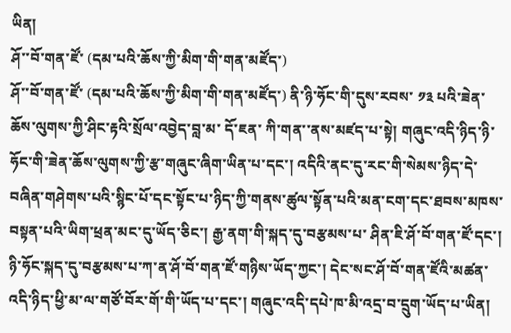ཡིན།
ཤོ་་བོ་གན་ཛོ་ (དམ་པའི་ཆོས་ཀྱི་མིག་གི་གན་མཛོད་)
ཤོ་་བོ་གན་ཛོ་ (དམ་པའི་ཆོས་ཀྱི་མིག་གི་གན་མཛོད་) ནི་ཉི་ཧོང་གི་དུས་རབས་ ༡༣ པའི་ཟེན་ཆོས་ལུགས་ཀྱི་ཤིང་རྟའི་སྲོལ་འབྱེད་བླ་མ་ དོ་ཇན་ ཀི་གན་་ནས་མཛད་པ་སྟེ། གཞུང་འདི་ཉིད་ཉི་ཧོང་གི་ཟེན་ཆོས་ལུགས་ཀྱི་རྩ་གཞུང་ཞིག་ཡིན་པ་དང་། འདིའི་ནང་དུ་རང་གི་སེམས་ཉིད་དེ་བཞིན་གཤེགས་པའི་སྙིང་པོ་དང་སྟོང་པ་ཉིད་ཀྱི་གནས་ཚུལ་སྟོན་པའི་མན་ངག་དང་ཐབས་མཁས་བསྟན་པའི་ཡིག་ཕྲན་མང་དུ་ཡོད་ཅིང་། རྒྱ་ནག་གི་སྐད་དུ་བརྩམས་པ་ ཤིན་ཇི་ཤོ་བོ་གན་ཛོ་དང་། ཉི་ཧོང་སྐད་དུ་བརྩམས་པ་ཀ་ན་ཤོ་བོ་གན་ཛོ་གཉིས་ཡོད་ཀྱང་། དེང་སང་ཤོ་བོ་གན་ཛོའི་མཚན་འདི་ཉིད་ཕྱི་མ་ལ་གཙོ་བོར་གོ་གི་ཡོད་པ་དང་། གཞུང་འདི་དཔེ་ཁ་མི་འདྲ་བ་དྲུག་ཡོད་པ་ཡིན།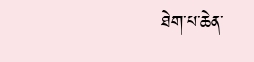ཐེག་པ་ཆེན་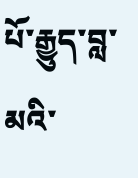པོ་རྒྱུད་བླ་མའི་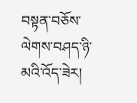བསྟན་བཅོས་ལེགས་བཤད་ཉི་མའི་འོད་ཟེར།